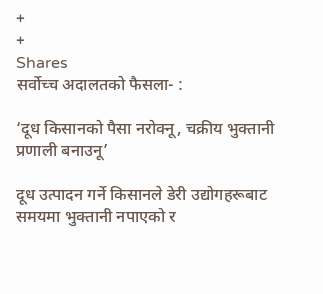+
+
Shares
सर्वोच्च अदालतको फैसला- :

‘दूध किसानको पैसा नरोक्नू, चक्रीय भुक्तानी प्रणाली बनाउनू’

दूध उत्पादन गर्ने किसानले डेरी उद्योगहरूबाट समयमा भुक्तानी नपाएको र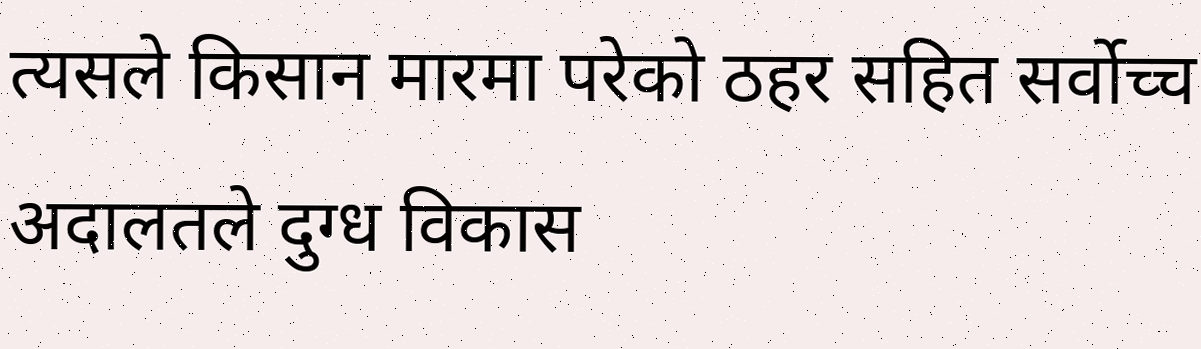त्यसले किसान मारमा परेको ठहर सहित सर्वोच्च अदालतले दुग्ध विकास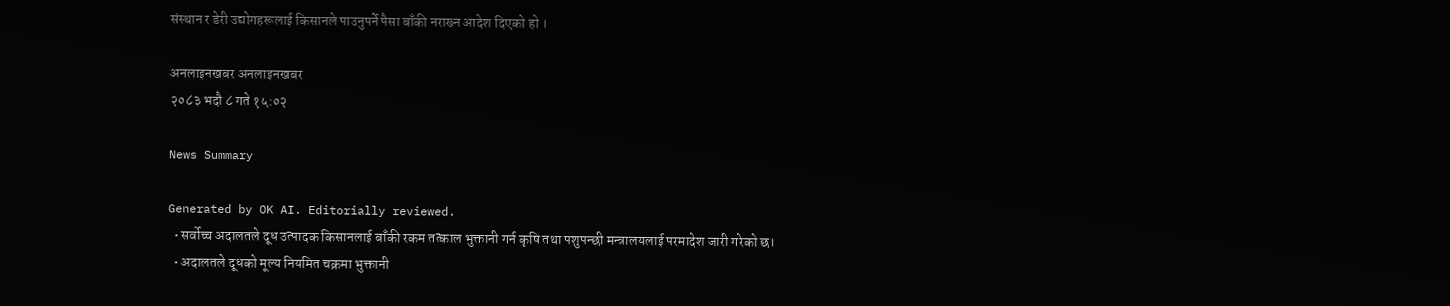संस्थान र डेरी उद्योगहरूलाई किसानले पाउनुपर्ने पैसा बाँकी नराख्न आदेश दिएको हो ।

अनलाइनखबर अनलाइनखबर
२०८३ भदौ ८ गते १५:०२

News Summary

Generated by OK AI. Editorially reviewed.
  • सर्वोच्च अदालतले दूध उत्पादक किसानलाई बाँकी रकम तत्काल भुक्तानी गर्न कृषि तथा पशुपन्छी मन्त्रालयलाई परमादेश जारी गरेको छ।
  • अदालतले दूधको मूल्य नियमित चक्रमा भुक्तानी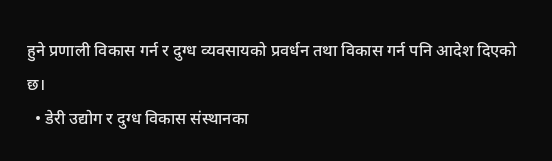हुने प्रणाली विकास गर्न र दुग्ध व्यवसायको प्रवर्धन तथा विकास गर्न पनि आदेश दिएको छ।
  • डेरी उद्योग र दुग्ध विकास संस्थानका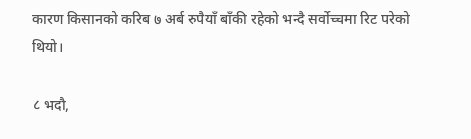कारण किसानको करिब ७ अर्ब रुपैयाँ बाँकी रहेको भन्दै सर्वोच्चमा रिट परेको थियो।

८ भदौ,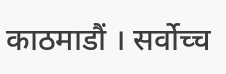काठमाडौं । सर्वोच्च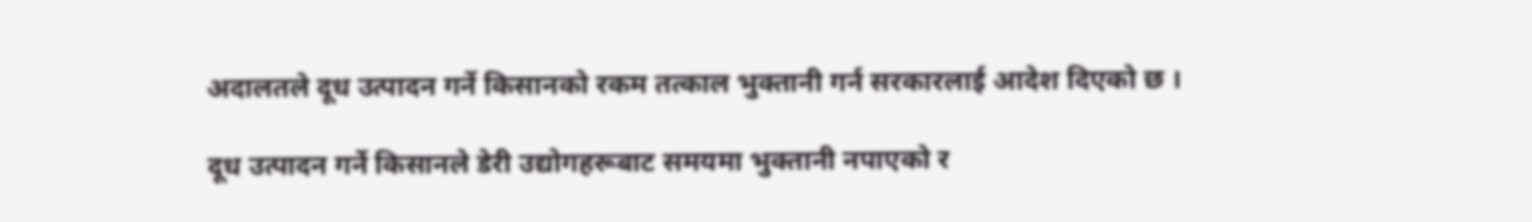अदालतले दूध उत्पादन गर्ने किसानको रकम तत्काल भुक्तानी गर्न सरकारलाई आदेश दिएको छ ।

दूध उत्पादन गर्ने किसानले डेरी उद्योगहरूबाट समयमा भुक्तानी नपाएको र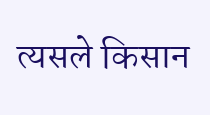त्यसले किसान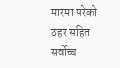मारमा परेको ठहर सहित सर्वोच्च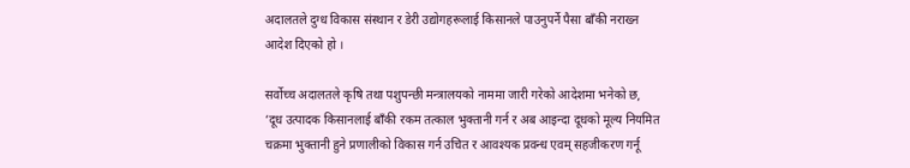अदालतले दुग्ध विकास संस्थान र डेरी उद्योगहरूलाई किसानले पाउनुपर्ने पैसा बाँकी नराख्न आदेश दिएको हो ।

सर्वोच्च अदालतले कृषि तथा पशुपन्छी मन्त्रालयको नाममा जारी गरेको आदेशमा भनेको छ, ‘दूध उत्पादक किसानलाई बाँकी रकम तत्काल भुक्तानी गर्न र अब आइन्दा दूधको मूल्य नियमित चक्रमा भुक्तानी हुने प्रणालीको विकास गर्न उचित र आवश्यक प्रवन्ध एवम् सहजीकरण गर्नू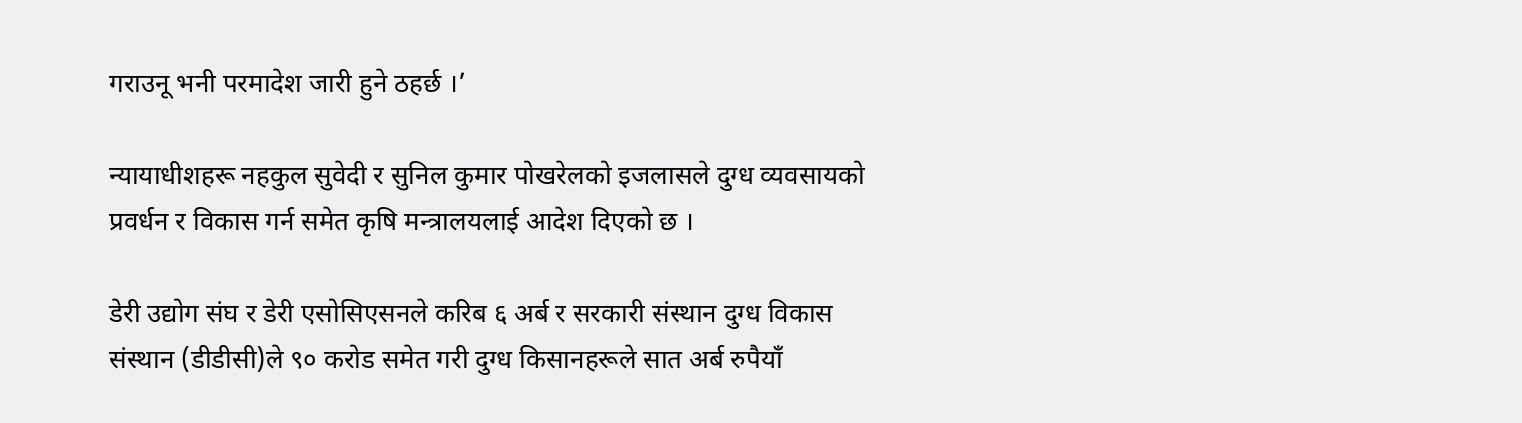गराउनू भनी परमादेश जारी हुने ठहर्छ ।’

न्यायाधीशहरू नहकुल सुवेदी र सुनिल कुमार पोखरेलको इजलासले दुग्ध व्यवसायको प्रवर्धन र विकास गर्न समेत कृषि मन्त्रालयलाई आदेश दिएको छ ।

डेरी उद्योग संघ र डेरी एसोसिएसनले करिब ६ अर्ब र सरकारी संस्थान दुग्ध विकास संस्थान (डीडीसी)ले ९० करोड समेत गरी दुग्ध किसानहरूले सात अर्ब रुपैयाँ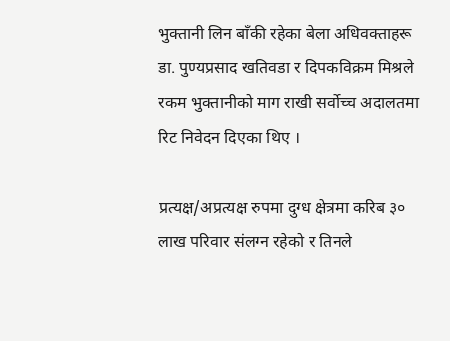भुक्तानी लिन बाँकी रहेका बेला अधिवक्ताहरू डा. पुण्यप्रसाद खतिवडा र दिपकविक्रम मिश्रले रकम भुक्तानीको माग राखी सर्वोच्च अदालतमा रिट निवेदन दिएका थिए ।

प्रत्यक्ष/अप्रत्यक्ष रुपमा दुग्ध क्षेत्रमा करिब ३० लाख परिवार संलग्न रहेको र तिनले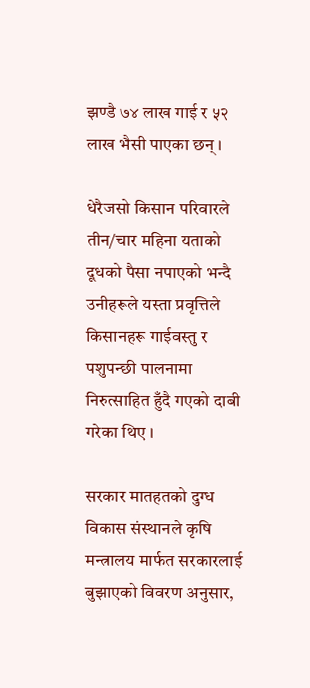झण्डै ७४ लाख गाई र ५२ लाख भैसी पाएका छन् ।

धेरैजसो किसान परिवारले तीन/चार महिना यताको दूधको पैसा नपाएको भन्दै उनीहरूले यस्ता प्रवृत्तिले किसानहरू गाईवस्तु र पशुपन्छी पालनामा निरुत्साहित हुँदै गएको दाबी गरेका थिए ।

सरकार मातहतको दुग्ध विकास संस्थानले कृषि मन्त्रालय मार्फत सरकारलाई बुझाएको विवरण अनुसार,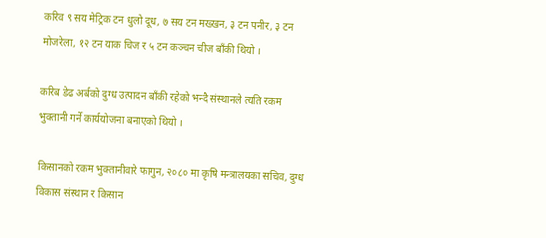करिव ९ सय मेट्रिक टन धुलो दूध, ७ सय टन मख्खन, ३ टन पनीर, ३ टन मोजरेला, १२ टन याक चिज र ५ टन कञ्चन चीज बाँकी थियो ।

करिब डेढ अर्बको दुग्ध उत्पादन बाँकी रहेको भन्दै संस्थानले त्यति रकम भुक्तानी गर्ने कार्ययोजना बनाएको थियो ।

किसानको रकम भुक्तानीवारे फागुन, २०८० मा कृषि मन्त्रालयका सचिव, दुग्ध विकास संस्थान र किसान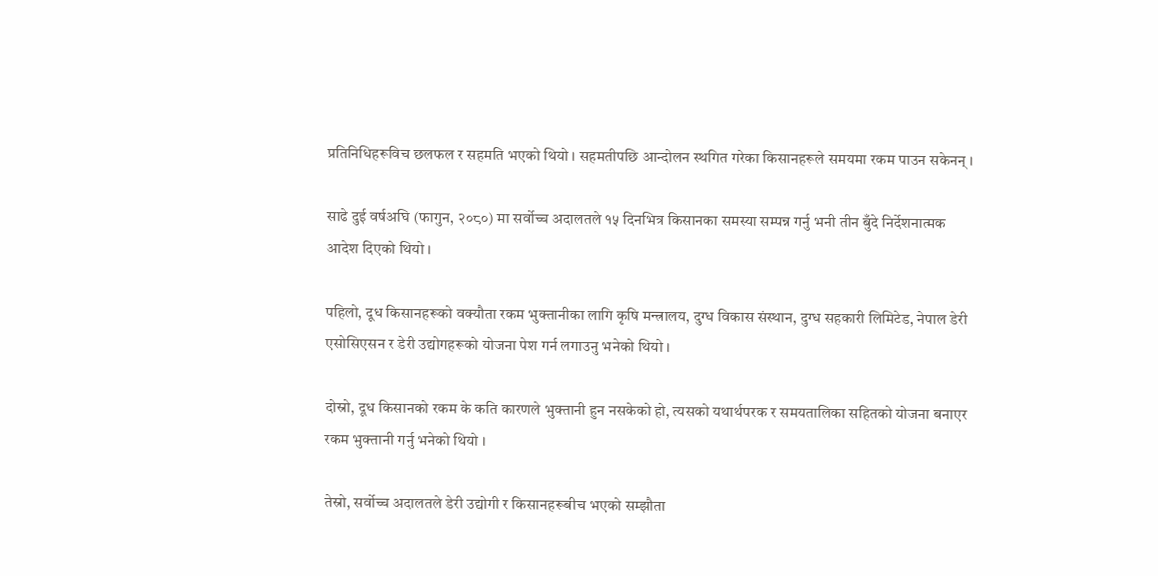प्रतिनिधिहरूविच छलफल र सहमति भएको थियो । सहमतीपछि आन्दोलन स्थगित गरेका किसानहरूले समयमा रकम पाउन सकेनन् ।

साढे दुई वर्षअघि (फागुन, २०८०) मा सर्वोच्च अदालतले १५ दिनभित्र किसानका समस्या सम्पन्न गर्नु भनी तीन बुँदे निर्देशनात्मक आदेश दिएको थियो ।

पहिलो, दूध किसानहरूको वक्यौता रकम भुक्तानीका लागि कृषि मन्त्रालय, दुग्ध विकास संस्थान, दुग्ध सहकारी लिमिटेड, नेपाल डेरी एसोसिएसन र डेरी उद्योगहरूको योजना पेश गर्न लगाउनु भनेको थियो ।

दोस्रो, दूध किसानको रकम के कति कारणले भुक्तानी हुन नसकेको हो, त्यसको यथार्थपरक र समयतालिका सहितको योजना बनाएर रकम भुक्तानी गर्नु भनेको थियो ।

तेस्रो, सर्वोच्च अदालतले डेरी उद्योगी र किसानहरूबीच भएको सम्झौता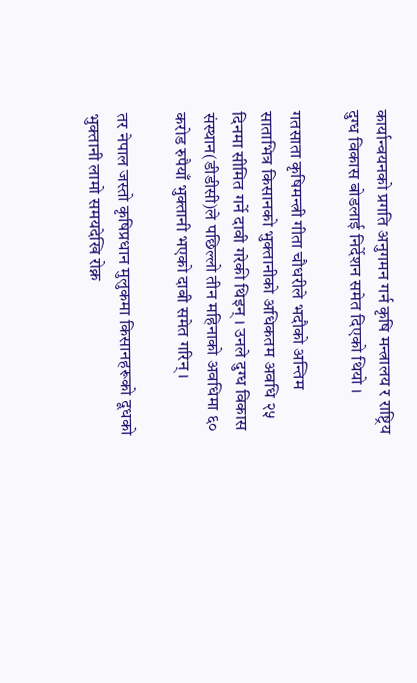कार्यान्वयनको प्रगति अनुगमन गर्न कृषि मन्त्रालय र राष्ट्रिय दुग्ध विकास बोडलाई निर्देशन समेत दिएको थियो ।

गतसाता कृषिमन्त्री गीता चौधरीले भदौको अन्तिम साताभित्र किसानको भुक्तानीको अधिकतम अवधि २५ दिनमा सीमित गर्ने दावी गरेकी थिइन् । उनले दुग्ध विकास संस्थान(डीडीसी)ले पछिल्लो तीन महिनाको अवधिमा ६० करोड रुपैयाँ भुक्तानी भएको दाबी समेत गरिन् ।

तर नेपाल जस्तो कृषिप्रधान मुलुकमा किसानहरूको दूधको भुक्तानी लामो समयदेखि रोक्न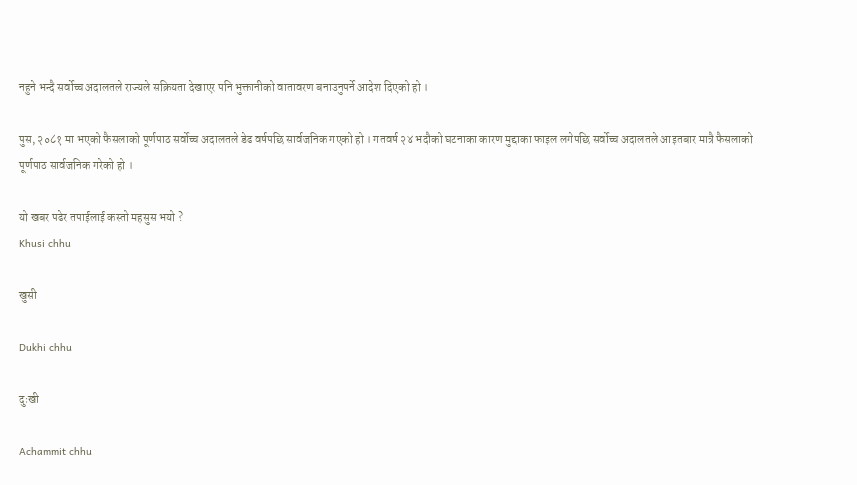नहुने भन्दै सर्वोच्च अदालतले राज्यले सक्रियता देखाएर पनि भुक्तानीको वातावरण बनाउनुपर्ने आदेश दिएको हो ।

पुस, २०८१ मा भएको फैसलाको पूर्णपाठ सर्वोच्च अदालतले डेढ वर्षपछि सार्वजनिक गएको हो । गतवर्ष २४ भदौको घटनाका कारण मुद्दाका फाइल लगेपछि सर्वोच्च अदालतले आइतबार मात्रै फैसलाको पूर्णपाठ सार्वजनिक गरेको हो ।

यो खबर पढेर तपाईलाई कस्तो महसुस भयो ?
Khusi chhu

खुसी

Dukhi chhu

दुःखी

Achammit chhu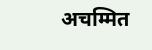अचम्मित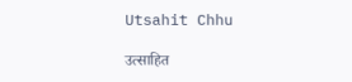Utsahit Chhu

उत्साहित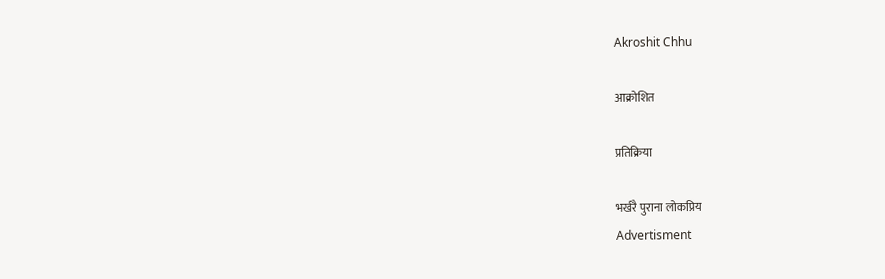Akroshit Chhu

आक्रोशित

प्रतिक्रिया

भर्खरै पुराना लोकप्रिय
Advertisment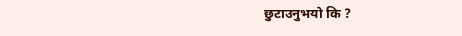छुटाउनुभयो कि ?